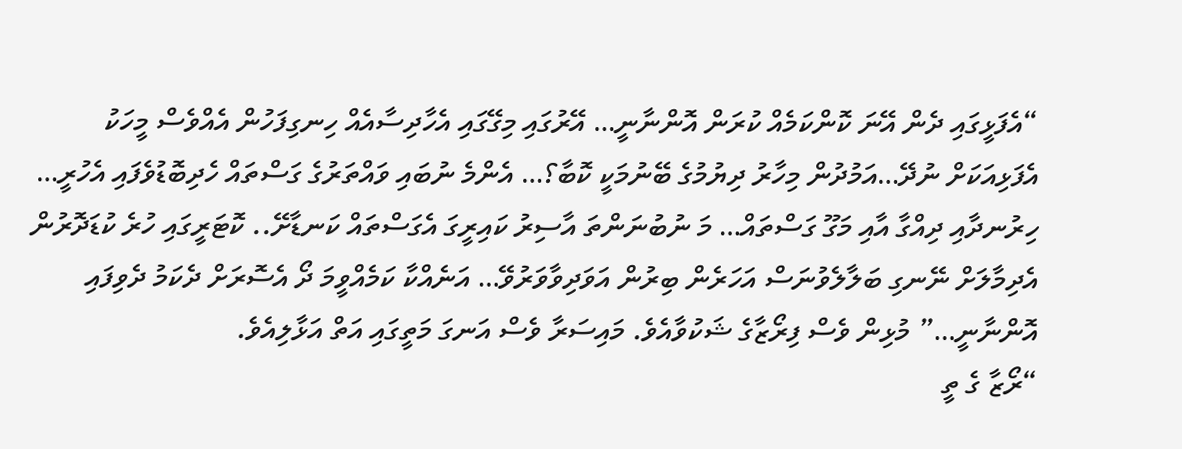“އެފަޅީގައި ދެން އޭނަ ކޮންކަމެއް ކުރަން އޮންނާނީ… އޭރުގައި މިގޭގައި އެހާދިސާއެއް ހިނގިފަހުން އެއްވެސް މީހަކު އެފަޅިއަކަށް ނުދޭ…އަމުދުން މިހާރު ދިޔުމުގެ ބޭނުމަކީ ކޮބާ؟… އެންމެ ނުބައި ވައްތަރުގެ ގަސްތައް ހެދިބޮޑުވެފައި އެހުރީ… ހިރުނދާއި ދިއްގާ އާއި މަގޫ ގަސްތައް… މަ ނުބުނަންތަ އާސިރު ކައިރީގަ އެގަސްތައް ކަނޑާށޭ.. ކޮޓަރީގައި ހުރެ ކުޑަދޮރުން އެދިމާލަށް ނޭނގި ބަލާލެވުނަސް އަހަރެން ބިރުން އަވަދިވާވަރުވޭ… އަނެއްކާ ކަމެއްވީމަ ދޯ އެސޮރަށް ދެކަމު ދެވިފައި އޮންނާނީ…” މުޅިން ވެސް ފިރޯޒާގެ ޝަކުވާއެވެ. މައިސަރާ ވެސް އަނގަ މަތީގައި އަތް އަޅާލިއެވެ.
“ރޯޒާ ގެ ތީ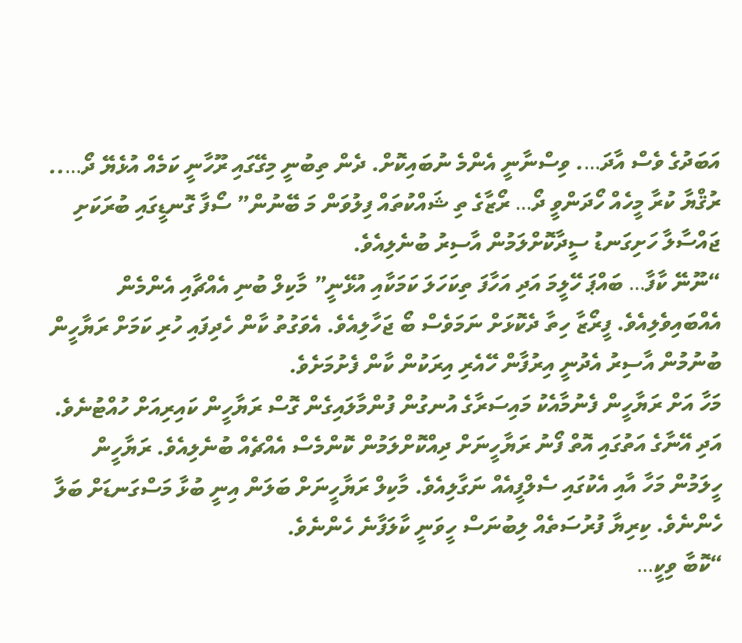އަބަދުގެ ވެސް އާދަ…. ވިސްނާނީ އެންމެ ނުބައިކޮށް. ދެން ތިބުނީ މިގޭގައި ރޫހާނީ ކަމެއް އުޅެޔޭ ދޯ….. ރުޤްޔާ ކުރާ މީހެއް ހޯދަންވީ ދޯ… ރޯޒާގެ ތި ޝައްކުތައް ފިލުވަން މަ ބޭނުން” ސޯފާ ގޮނޑީގައި ބުރަކަށި ޖައްސާލާ ހަށިގަނޑު ސީދާކޮށްލަމުން އާސިރު ބުނެލިއެވެ.
“ނޫނޭ ކާފާ… ބައްޕަ ހޭލީމަ އަދި އަހާފަ ތިކަހަލަ ކަމަކާއި އުޅޭނީ” މާކިލް ބުނި އެއްޗާއި އެންމެން އެއްބައިވެލިއެވެ. ފީރޯޒާ ހިތާ ދެކޮޅަށް ނަމަވެސް ބޯ ޖަހާލިއެވެ. އެވަގުތު ކާން ހެދިފައި ހުރި ކަމަށް ރަޔާހީން ބުނުމުން އާސިރު އެދުނީ އިރުފާން ހޭއެރި އިރަކުން ކާން ފެށުމަށެވެ.
މަހާ އަށް ރަޔާހީން ފެނުމާއެކު މައިސަރާގެ އުނގުން ފުންމާލައިގެން ގޮސް ރަޔާހީން ކައިރިއަށް ހުއްޓުނެވެ. އަދި އޭނާގެ އަތުގައި އޮތް ފޯނު ރަޔާހީނަށް ދިއްކޮށްލަމުން ކޮންމެސް އެއްޗެއް ބުނެލިއެވެ. ރަޔާހީން ހީލަމުން މަހާ އާއި އެކުގައި ސެލްފީއެއް ނަގާލިއެވެ. މާކިލް ރަޔާހީނަށް ބަލަން އިނީ ބުޅާ މަސްގަނޑަށް ބަލާ ހެންނެވެ. ކިރިޔާ ފުރުސަތެއް ލިބުނަސް ހީވަނީ ކާލަފާނެ ހެންނެވެ.
“ކޮބާ ވިކީ…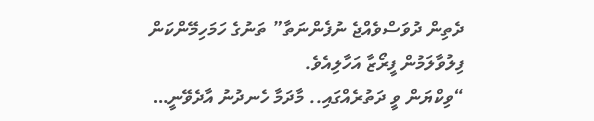ދެތިން ދުވަސްވެއްޖެ ނުފެންނަތާ” ތަނުގެ ހަމަހިމޭންކަން ފިލުވާލަމުން ފީރޯޒާ އަހާލިއެވެ.
“ވިކްޔަން ވީ ދަތުރެއްގައި.. މާދަމާ ހެނދުނު އާދެވޭނީ…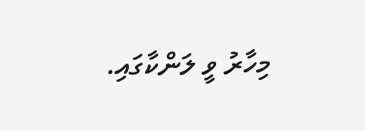މިހާރު ވީ ލަންކާގައި.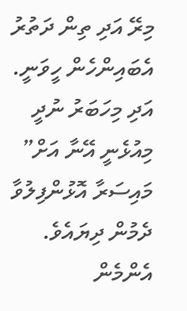މިރޭ އަދި ތިން ދަތުރު އެބައިންހެން ހީވަނީ. އަދި މިހަބަރު ނުދީ މިއުޅެނީ އޭނާ އަށް” މައިސަރާ އޮޅުންފިލުވާ ދެމުން ދިޔައެވެ.
އެންމެން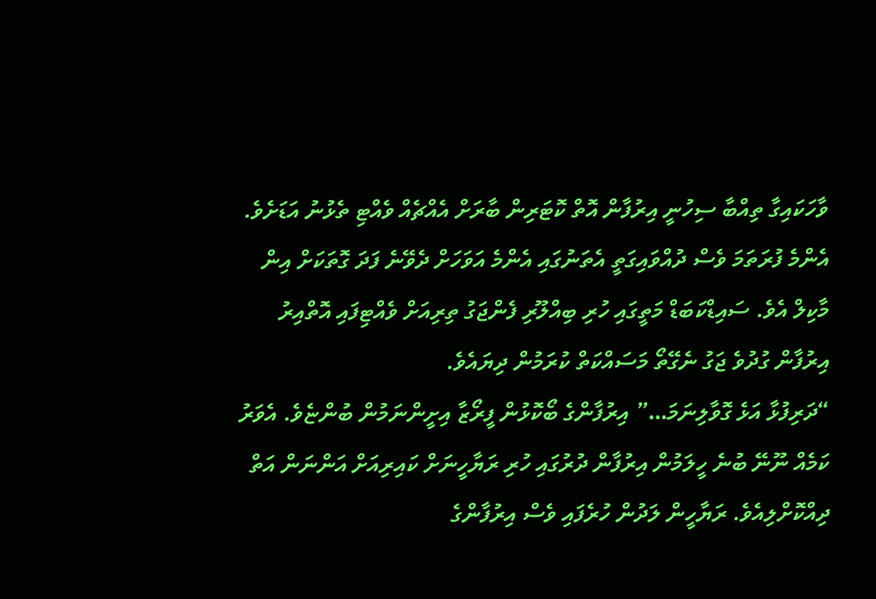ވާހަކައިގާ ތިއްބާ ސިހުނީ އިރުފާން އޮތް ކޮޓަރިން ބާރަށް އެއްޗެއް ވެއްޓި ތެޅުނު އަޑަށެވެ. އެންމެ ފުރަތަމަ ވެސް ދުއްވައިގަތީ އެތަނުގައި އެންމެ އަވަހަށް ދެވޭނެ ފަދަ ގޮތަކަށް އިން މާކިލް އެވެ. ސައިޑްކަބަޑް މަތީގައި ހުރި ބިއްލޫރި ފެންޖަގު ތިރިއަށް ވެއްޓިފައި އޮތްއިރު އިރުފާން ގުދުވެ ޖަގު ނެގޭތޯ މަސައްކަތް ކުރަމުން ދިޔައެވެ.
“ދަރިފުޅާ އަޅެ ގޮވާލިނަމަ…” އިރުފާންގެ ބޯކޮޅުން ފީރޯޒާ އިށީންނަމުން ބުންޏެވެ. އެވަރު ކަމެއް ނޫނޭ ބުނެ ހީލަމުން އިރުފާން ދުރުގައި ހުރި ރަޔާހީނަށް ކައިރިއަށް އަންނަން އަތް ދިއްކޮށްލިއެވެ. ރަޔާހީން ލަދުން ހުރެފައި ވެސް އިރުފާންގެ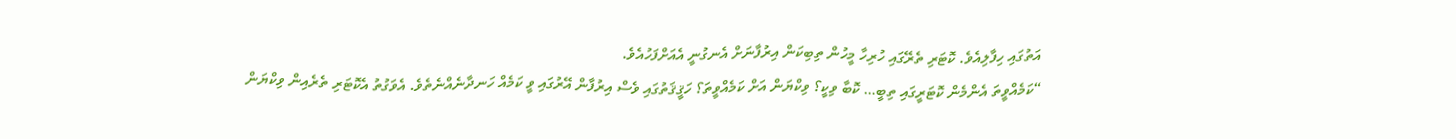އަތުގައި ހިފާލިއެވެ. ކޮޓަރި ތެރޭގައި ހުރިހާ މީހުން ތިބިކަން އިރުފާނަށް އެނގުނީ އެއަށްފަހުއެވެ.
“ކަމެއްވީތަ އެންމެން ކޮޓަރީގައި ތިބީ… ކޮބާ ވިކީ؟ ވިކްޔަން އަށް ކަމެއްވީތަ؟ ހަޤީޤަތުގައި ވެސް އިރުފާން އޭރުގައި ވީ ކަމެއް ހަނދާނެއްނެތެވެ. އެވަގުތު އެކޮޓަރި ތެރެއިން ވިކްޔަން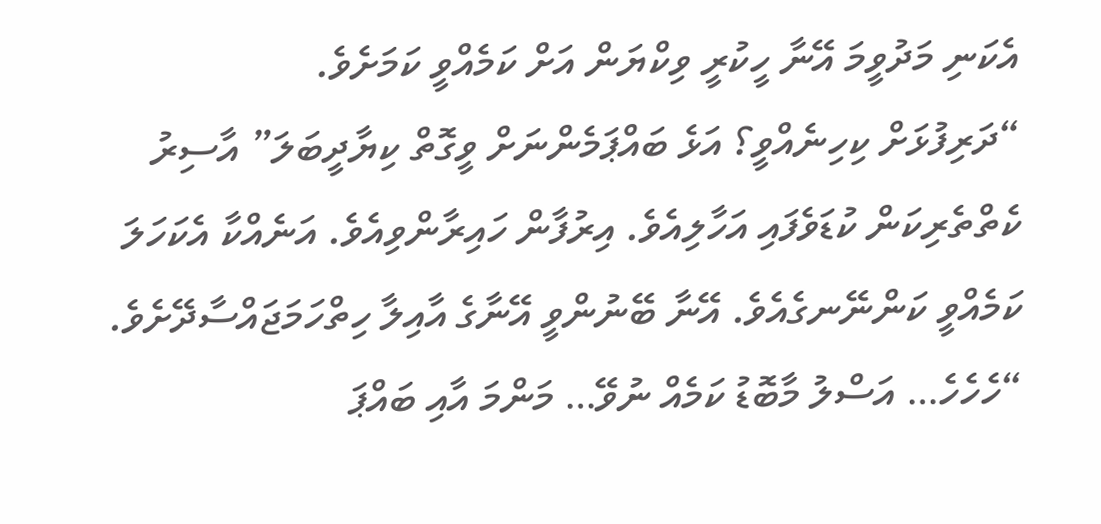އެކަނި މަދުވީމަ އޭނާ ހީކުރީ ވިކްޔަން އަށް ކަމެއްވީ ކަމަށެވެ.
“ދަރިފުޅަށް ކިހިނެއްވީ؟ އަޅެ ބައްޕަމެންނަށް ވީގޮތް ކިޔާދީބަލަ” އާސިރު ކެތްތެރިކަން ކުޑަވެފައި އަހާލިއެވެ. އިރުފާން ހައިރާންވިއެވެ. އަނެއްކާ އެކަހަލަ ކަމެއްވީ ކަންނޭނގެއެވެ. އޭނާ ބޭނުންވީ އޭނާގެ އާއިލާ ހިތްހަމަޖައްސާދޭށެވެ.
“ހެހެހެ… އަސްލު މާބޮޑު ކަމެއް ނުވޭ… މަންމަ އާއި ބައްޕަ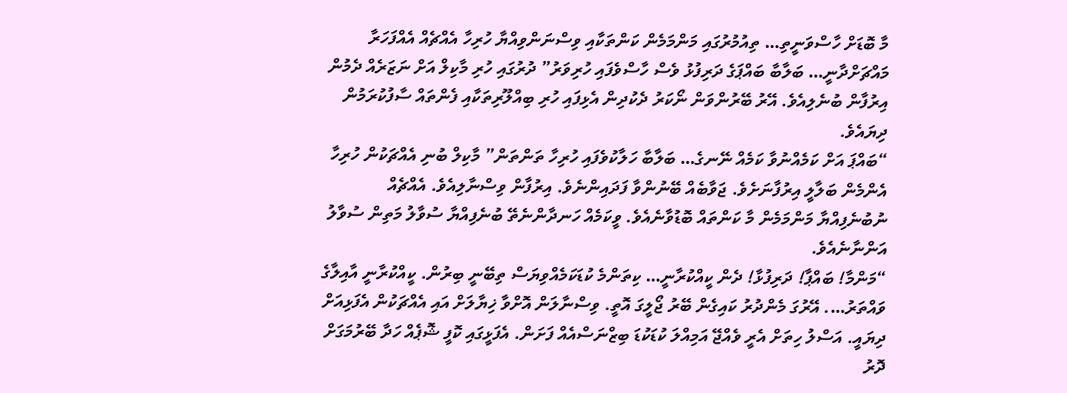މާ ބޮޑަށް ހާސްވަނީތި… ތިއުމުރުގައި މަންމަމެން ކަންތަކާއި ވިސްނަންވިއްޔާ ހުރިހާ އެއްޗެއް އެއްފަހަރާ މައްޗަށްދާނީ… ބަލާބާ ބައްޕަގެ ދަރިފުޅު ވެސް ހާސްވެފައި ހުރިވަރު” ދުރުގައި ހުރި މާކިލް އަށް ނަޒަރެއް ދެމުން އިރުފާން ބުނެލިއެވެ. އޭރު ބޭރުންވަން ނޯކަރު ދެކުދިން އެޅިފައި ހުރި ބިއްލޫރިތަކާއި ފެންތައް ސާފުކުރަމުން ދިޔައެވެ.
“ބައްޕަ އަށް ކަމެއްނުވާ ކަމެއް ނޭނގެ… ބަލާބާ ހަލާކުވެފައި ހުރިހާ ތަންތަން” މާކިލް ބުނި އެއްޗަކުން ހުރިހާ އެންމެން ބަލާލީ އިރުފާނަށެވެ. ޖަވާބެއް ބޭނުންވާ ފަދައިންނެވެ. އިރުފާން ވިސްނާލިއެވެ. އެއްޗެއް ނުބުނެފިއްޔާ މަންމަމެން މާ ކަންތައް ބޮޑުވާނެއެވެ. ވީކަމެއް ހަނދާންނެތޭ ބުނެފިއްޔާ ސުވާލު މަތިން ސުވާލު އަންނާނެއެވެ.
“މަންމާ! ބައްޕާ! ދަރިފުޅާ! ދެން ކީއްކުރާނީ… ކިތަންމެ ކުޑަކަމެއްވިޔަސް ތިބޭނީ ބިރުން. ކީއްކުރާނީ އާއިލާގެ ވައްތަރު…. އޭރުގަ މެންދުރު ކައިގެން ބޭރު ޖޯލީގަ އޮތީ. ވިސްނާލަން އޮށްވާ ޚިޔާލަށް އައި އެއްޗަކުން އެފަޅިއަށް ދިޔައީ. އަސްލު ހިތަށް އެރީ ވެއްޖޭ އަމިއްލަ ކުޑަކުޑަ ބިޒްނަސްއެއް ފަށަން. އެފަޅީގައި ކޮފީ ޝޮޕެއް ހަދާ ބޭރުމަގަށް ދޮރު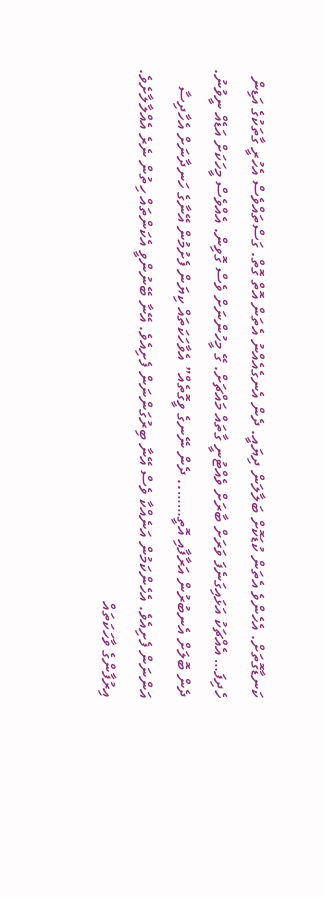ކަނޑާގޮތަށް. އެހެންވެ އެތަން ކުޑަކޮށް ބަލާލަން ދިޔައީ. ދެން އެނގެއެއްނު އެތަން އޮތް ގޮތް. ގަސްތައްވެސް އެހުރީ ގާތަކުގެ އަޑިން ހެދިފަ… އެއްޗަކު އަޅައިގަނެފަ ވަރަށް ބާރަށް ވެއްޓުނީ ގާތައް މައްޗަށް. ގޭ މީހުންނަށް ވެސް ގޮވިން. އެއްވެސް މީހަކަށް އަޑެއް ނީވުނު. ދެން ބޮލަށް އެނބުރުން އަރާފާއި އޮތީ…….. ދެން ނޭނގެ ވީގޮތެއް” އެވާހަކަތައް ކިޔަން ފެށުމުން އޭނާގެ ހަނދާނަށް އެހާދިސާ އަންނަން ފެށިއެވެ. އެހެންކަމުން އަނެއްކާ ވެސް އޭނާ ބިރުގަންނަން ފެށިއެވެ. އޭނާ ބޭނުންވީ އެކަންތައް ހިތުން ނެރެ އެއްލާލާށެވެ.
އިރުފާންގެ ވާހަކަތައް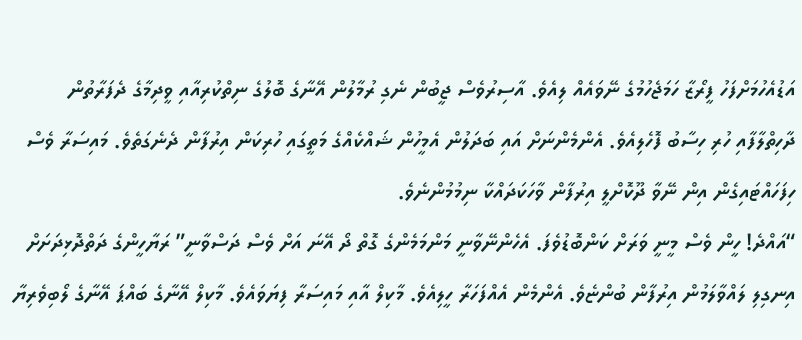އަޑުއެހުމަށްފަހު ފީރޯޒާ ހަމަޖެހުމުގެ ނޭވައެއް ލިއެވެ. އާސިރުވެސް ޖީބުން ނެގި ރުމާލުން އޭނާގެ ބޮލުގެ ނިތްކުރިއާއި ވީދިމާގެ ދެފަރާތުން ދާހިތްލާފާއި ހުރި ހިސާބު ފޮހެލިއެވެ. އެންމެންނަށް އައި ބަދަލުން އެމީހުން ޝައްކެއްގެ މަތީގައި ހުރިކަން އިރުފާން ދެނެގަތެވެ. މައިސަރާ ވެސް ހިފަހައްޓައިގެން އިން ނޭވާ ދޫކޮށްލީ އިރުފާން ވާހަކަދައްކާ ނިމުމުންނެވެ.
“އައްދެ! ހީން ވެސް މީނީ ވަރަށް ކަންބޮޑުވެފަ. އެހެންނޭވާނީ މަންމަމެންގެ ގޮތް ދޯ އޭނަ އަށް ވެސް ދަސްވާނީ” ރަޔާހީންގެ ދަތްދޮޅިދަށަށް އިނގިލި ލައްވާލަމުން އިރުފާން ބުންޏެވެ. އެންމެން އެއްފަހަރާ ހީލިއެވެ. މާކިލް އާއި މައިސަރާ ފިޔަވައެވެ. މާކިލް އޭނާގެ ބައްޕަ އޭނާގެ ލޯބިވެރިޔާ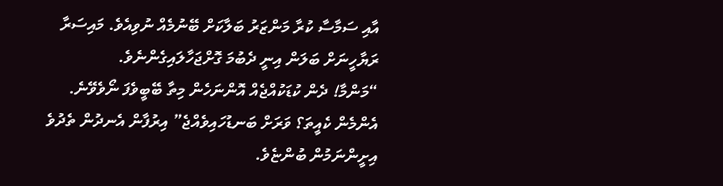އާއި ސަމާސާ ކުރާ މަންޒަރު ބަލާކަށް ބޭނުމެއް ނުވިއެވެ. މައިސަރާ ރަޔާހީނަށް ބަލަން އިނީ ދެބުމަ ގޮށްޖަހާލައިގެންނެވެ.
“މަންމާ! ދެން ކުޑަކުއްޖެއް އޮންނަހެން މިތާ ބޭބީވެފަ ނޯވެވޭނެ. އެންމެން ކެއީތަ؟ ވަރަށް ބަނޑުހައިވެއްޖެ” އިރުފާން އެނދުން ތެދުވެ އިށީންނަމުން ބުންޏެވެ.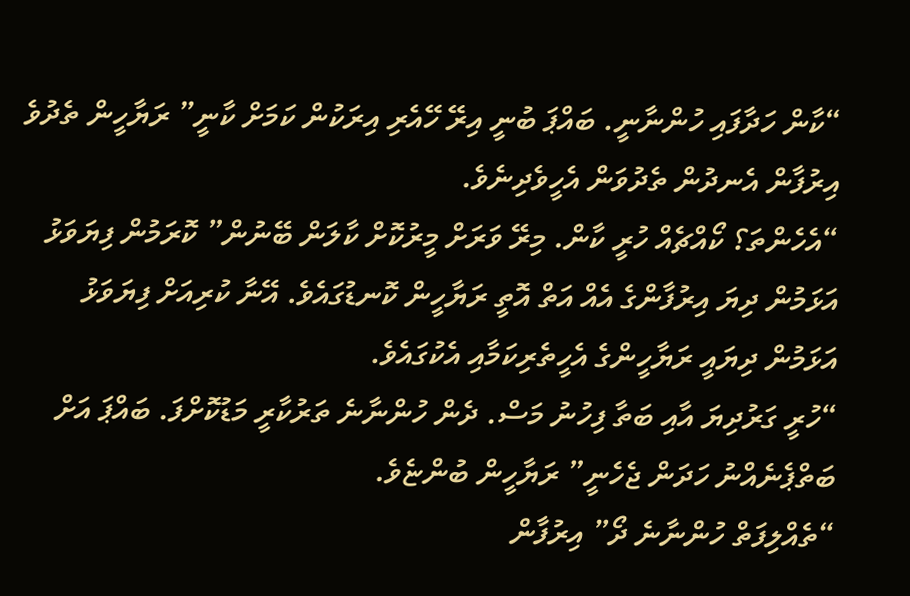“ކާން ހަދާފައި ހުންނާނީ. ބައްޕަ ބުނީ އިރޭ ހޭއެރި އިރަކުން ކަމަށް ކާނީ” ރަޔާހީން ތެދުވެ އިރުފާން އެނދުން ތެދުވަން އެހީވެދިނެވެ.
“އެހެންތަ؟ ކޯއްޗެއް ހުރީ ކާން. މިރޭ ވަރަށް މީރުކޮށް ކާލަން ބޭނުން” ކޮރަމުން ފިޔަވަޅު އަޅަމުން ދިޔަ އިރުފާންގެ އެއް އަތް އޮތީ ރަޔާހީން ކޮނޑުގައެވެ. އޭނާ ކުރިއަށް ފިޔަވަޅު އަޅަމުން ދިޔައީ ރަޔާހީންގެ އެހީތެރިކަމާއި އެކުގައެވެ.
“ހުރީ ގަރުދިޔަ އާއި ބަތާ ފިހުނު މަސް. ދެން ހުންނާނެ ތަރުކާރީ މަޑުކޮށްފަ. ބައްޕަ އަށް ބަތްޕެނެއްނު ހަދަން ޖެހެނީ” ރަޔާހީން ބުންޏެވެ.
“ތެއްލިފަތް ހުންނާނެ ދޯ” އިރުފާން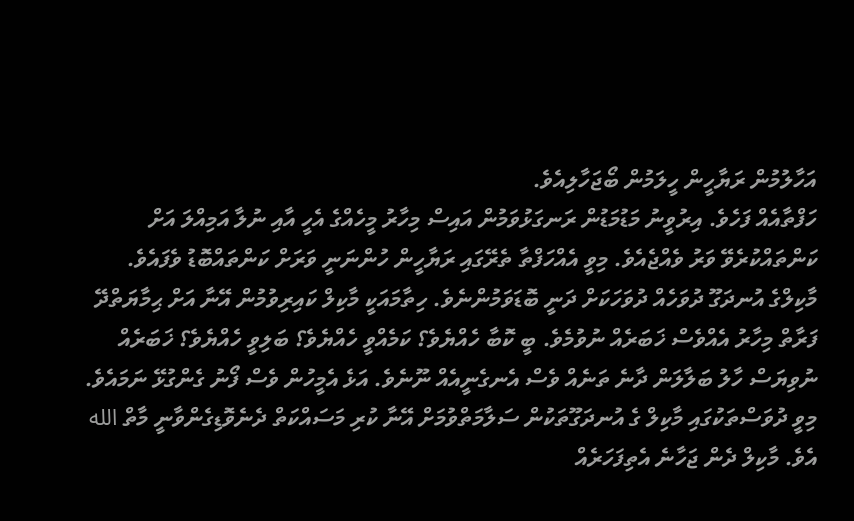އަހާލުމުން ރަޔާހީން ހީލަމުން ބޯޖަހާލިއެވެ.
ހަފްތާއެއް ފަހެވެ. އިރުވީނު މަޑުމަޑުން ރަނގަޅުވަމުން އައިސް މިހާރު މީހެއްގެ އެހީ އާއި ނުލާ އަމިއްލަ އަށް ކަންތައްކުރެވޭ ވަރު ވެއްޖެއެވެ. މިވީ އެއްހަފްތާ ތެރޭގައި ރަޔާހީން ހުންނަނީ ވަރަށް ކަންތައްބޮޑު ވެފައެވެ. މާކިލްގެ އުނދަގޫ ދުވަހެއް ދުވަހަކަށް ދަނީ ބޮޑަވަމުންނެވެ. ހިތާމައަކީ މާކިލް ކައިރިވުމުން އޭނާ އަށް ޙިމާޔަތްދޭ ފަރާތް މިހާރު އެއްވެސް ޚަބަރެއް ނުވުމެވެ. ބީ ކޮބާ ހެއްޔެވެ؟ ކަމެއްވީ ހެއްޔެވެ؟ ބަލިވީ ހެއްޔެވެ؟ ޚަބަރެއް ނުވިޔަސް ހާލު ބަލާލަން ދާނެ ތަނެއް ވެސް އެނގެނީއެއް ނޫނެވެ. އަޅެ އެމީހުން ވެސް ފޯނު ގެންގުޅޭ ނަމައެވެ.
މިވީ ދުވަސްތަކުގައި މާކިލް ގެ އުނދަގޫތަކުން ސަލާމަތްވުމަށް އޭނާ ކުރި މަސައްކަތް ދެނެވޮޑިގެންވާނީ މާތް الله އެވެ. މާކިލް ދެން ޖަހާނެ އެތިފަހަރެއް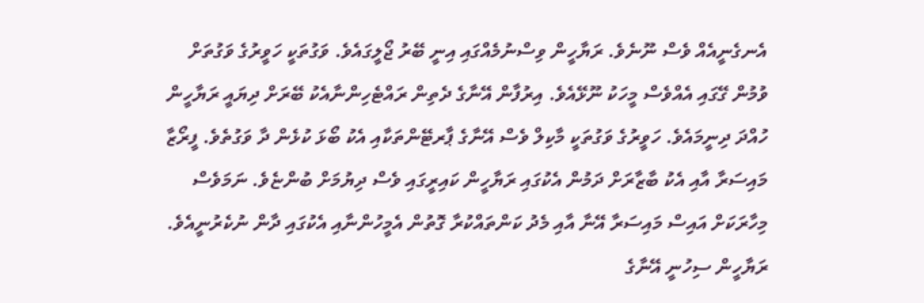އެނގެނީއެއް ވެސް ނޫނެވެ. ރަޔާހީން ވިސްނުމެއްގައި އިނީ ބޭރު ޖޯލީގައެވެ. ވަގުތަކީ ހަވީރުގެ ވަގުތަށް ވުމުން ގޭގައި އެއްވެސް މީހަކު ނޫޅޭއެވެ. އިރުފާން އޭނާގެ ދެތިން ރައްޓެހިންނާއެކު ބޭރަށް ދިޔައީ ރަޔާހީން ހުއްދަ ދިނީމައެވެ. ހަވީރުގެ ވަގުތަކީ މާކިލް ވެސް އޭނާގެ ޕާރޓޭންތަކާއި އެކު ބޯޅަ ކުޅެން ދާ ވަގުތެވެ. ފީރޯޒާ މައިސަރާ އާއި އެކު ބާޒާރަށް ދަމުން އެކުގައި ރަޔާހީން ކައިރީގައި ވެސް ދިޔުމަށް ބުންޏެވެ. ނަމަވެސް މިހާރަކަށް އައިސް މައިސަރާ އޭނާ އާއި މެދު ކަންތައްކުރާ ގޮތުން އެމީހުންނާއި އެކުގައި ދާން ނުކެރުނީއެވެ.
ރަޔާހީން ސިހުނީ އޭނާގެ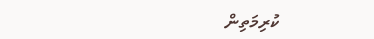ކުރިމަތިން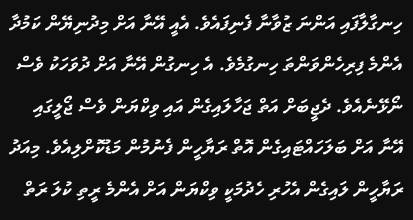ހިނގާލާފައި އަންނަ ޒުވާނާ ފެނިފައެވެ. އެއީ އޭނާ އަށް މިދުނިޔޭން ކަމުދާ އެންމެ ފިރިހެންވަންތަ ހިނގުމެވެ. އެ ހިނގުން އޭނާ އަށް ދުވަހަކު ވެސް ނޯޅޭނެއެވެ. ދެޖީބަށް އަތް ޖަހާލައިގެން އައި ވިކްޔަން ވެސް ޖޯލީގައި އޭނާ އަށް ބަލަހައްޓައިގެން އޮތް ރަޔާހީން ފެނުމުން މަޑުކޮށްލިއެވެ. މިއަދު ރަޔާހީން ލައިގެން އެހުރި ހެދުމަކީ ވިކްޔަން އަށް އެންމެ ރީތި ކުލަ ރަތް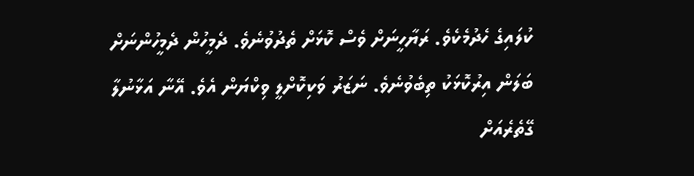ކުލައިގެ ހެދުމެކެވެ. ރަޔާހީނަށް ވެސް ކޮޅަށް ތެދުވުނެވެ. ދެމީހުން ދެމީހުންނަށް ބަލަން އިރުކޮޅަކު ތިބެވުނެވެ. ނަޒަރު ވަކިކޮށްލީ ވިކްޔަން އެވެ. އޭނާ އަޅާނުލާ ގޭތެރެއަށް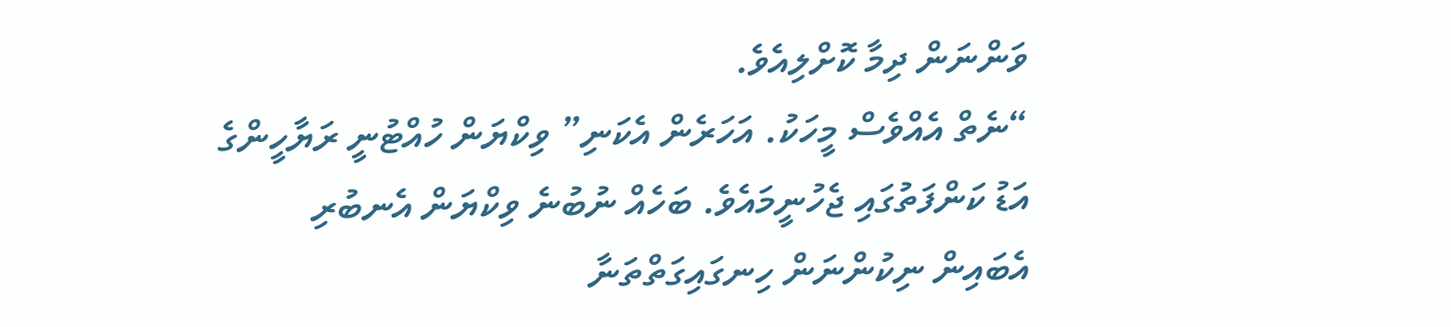ވަންނަން ދިމާ ކޮށްލިއެވެ.
“ނެތް އެއްވެސް މީހަކު. އަހަރެން އެކަނި” ވިކްޔަން ހުއްޓުނީ ރަޔާހީންގެ އަޑު ކަންފަތުގައި ޖެހުނީމައެވެ. ބަހެއް ނުބުނެ ވިކްޔަން އެނބުރި އެބައިން ނިކުންނަން ހިނގައިގަތްތަނާ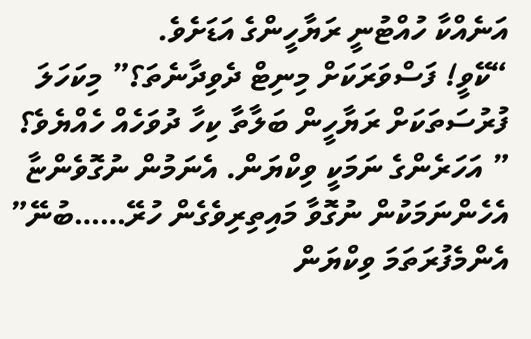އަނެއްކާ ހުއްޓުނީ ރަޔާހީންގެ އަޑަށެވެ.
“ކޭވީ! ފަސްވަރަކަށް މިނިޓް ދެވިދާނެތަ؟” މިކަހަލަ ފުރުސަތަކަށް ރަޔާހީން ބަލާތާ ކިހާ ދުވަހެއް ހެއްޔެވެ؟
” އަހަރެންގެ ނަމަކީ ވިކްޔަން. އެނަމުން ނުގޮވެންޏާ އެހެންނަމަކުން ނުގޮވާ މައިތިރިވެގެން ހުރޭ……ބުނޭ” އެންމެފުރަތަމަ ވިކްޔަން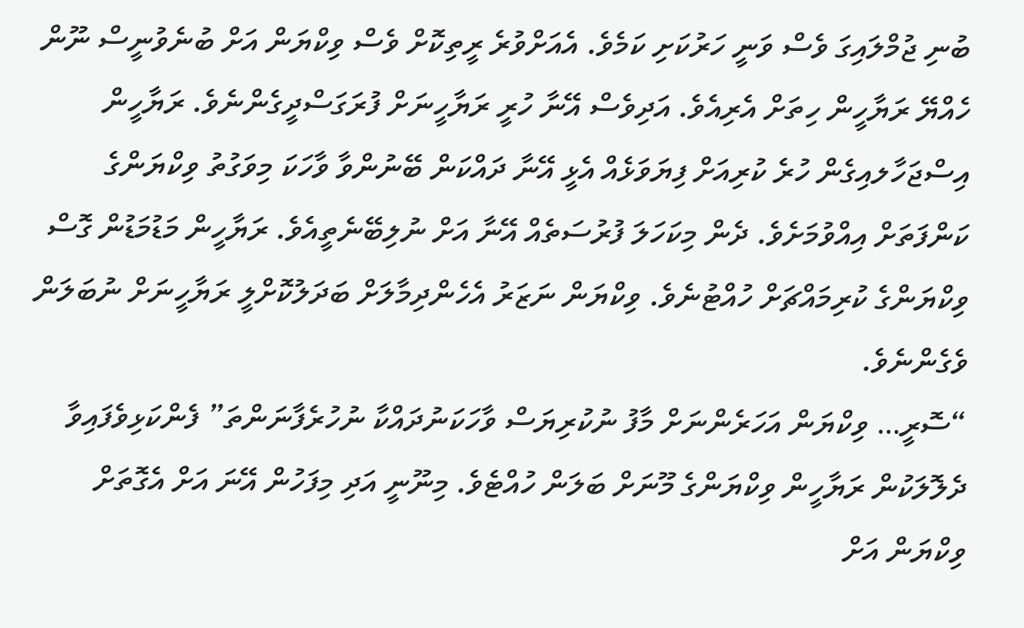ބުނި ޖުމްލައިގަ ވެސް ވަނީ ހަރުކަށި ކަމެވެ. އެއަށްވުރެ ރީތިކޮށް ވެސް ވިކްޔަން އަށް ބުނެވުނީސް ނޫން ހެއްޔޭ ރަޔާހީން ހިތަށް އެރިއެވެ. އަދިވެސް އޭނާ ހުރީ ރަޔާހީނަށް ފުރަގަސްދީގެންނެވެ. ރަޔާހީން އިސްޖަހާލއިގެން ހުރެ ކުރިއަށް ފިޔަވަޅެއް އެޅީ އޭނާ ދައްކަން ބޭނުންވާ ވާހަކަ މިވަގުތު ވިކްޔަންގެ ކަންފަތަށް އިއްވުމަށެވެ. ދެން މިކަހަލަ ފުރުސަތެއް އޭނާ އަށް ނުލިބޭނެތީއެވެ. ރަޔާހީން މަޑުމަޑުން ގޮސް ވިކްޔަންގެ ކުރިމައްޗަށް ހުއްޓުނެވެ. ވިކްޔަން ނަޒަރު އެހެންދިމާލަށް ބަދަލުކޮށްލީ ރަޔާހީނަށް ނުބަލަން ވެގެންނެވެ.
“ސޮރީ… ވިކްޔަން އަހަރެންނަށް މާފު ނުކުރިޔަސް ވާހަކަނުދައްކާ ނުހުރެފާނަންތަ” ފެންކަޅިވެފައިވާ ދެލޮލަކުން ރަޔާހީން ވިކްޔަންގެ މޫނަށް ބަލަން ހުއްޓެވެ. މިނޫނީ އަދި މިފަހުން އޭނަ އަށް އެގޮތަށް ވިކްޔަން އަށް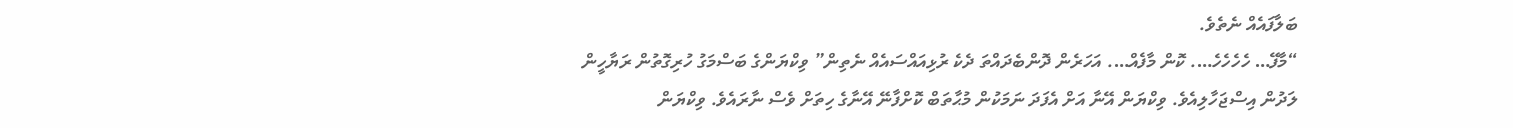ބަލާފައެއް ނެތެވެ.
“މާފޭ… ހެހެހެހެ…. ކޮން މާފެއް…. އަހަރެން ދޮންބެދައްތަ ދެކެ ރުޅިއައްސައެއް ނެތިން” ވިކްޔަންގެ ބަސްމަގު ހުރިގޮތުން ރަޔާހީން ލަދުން އިސްޖަހާލިއެވެ. ވިކްޔަން އޭނާ އަށް އެފަދަ ނަމަކުން މުޙާތަބް ކޮށްފާނޭ އޭނާގެ ހިތަށް ވެސް ނާރައެވެ. ވިކްޔަން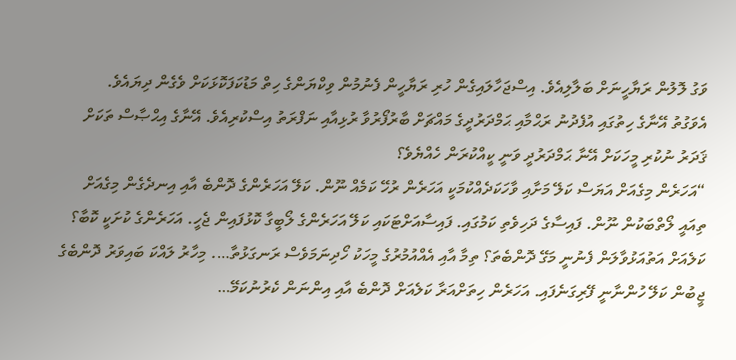ވަގު ލޮލުން ރަޔާހީނަށް ބަލާލިއެވެ. އިސްޖަހާލައިގެން ހުރި ރަޔާހީން ފެނުމުން ވިކްޔަންގެ ހިތް މަޑުކަފަކޮޅަކަށް ވެގެން ދިޔައެވެ.
އެވަގުތު އޭނާގެ ހިތުގައި އުފެދުނު ރަޙްމާއި ޙަމްދަރުދީގެ މައްޗަށް ބާރުފޯރުވާ ރުޅިއާއި ނަފްރަތު އިސްކުރިއެވެ. އޭނާގެ އިޙްޞާސް ތަކަށް ޤަދަރު ނުކުރި މީހަކަށް އޭނާ ޙަމްދަރުދީ ވަނީ ކީއްކުރަން ހެއްޔެވެ؟
“އަހަރެން މިގެއަށް އަޔަސް ކަލޭ މަށާއި ވާހަކަދެއްކުމަކީ އަހަރެން ރުހޭ ކަމެއް ނޫން. ކަލޭ އަހަރެންގެ ދޮންބެ އާއި އިނދެގެން މިގެއަށް ތިއައީ ލޯތްބަކުން ނޫން. ފައިސާގެ ދަހިވެތި ކަމުގައި. ފައިސާއަށްޓަކައި ކަލޭ އަހަރެންގެ ލޯބީގާ ކޮޅުފައިން ޖެހީ. އަހަރެންގެ ކުށަކީ ކޮބާ؟ ކަލެއަށް އަތުއަޅުވާލަން ފެނުނީ މަގޭ ދޮންބެތަ؟ ތިމާ އާއި އެއްއުމުރުގެ މީހަކު ހޯދިނަމަވެސް ރަނގަޅުތާ…. މިހާރު ލައްކަ ބައިވަރު ދޮންބެގެ ޖީބުން ކަލޭ ހުންނާނީ ފޭރިގަނެފައި. އަހަރެން ހިތަށްއަރާ ކަލެއަށް ދޮންބެ އާއި އިންނަން ކެރުނުކަމޭ…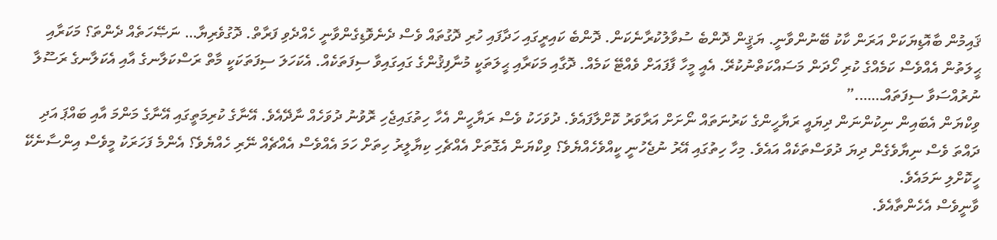ޤައިމުން ބާއޮޑިޔަކަށް އަރަން ކާކު ބޭނުންވާނީ. ޔަޤީން ދޮންބެ ސުވާލުކުރާނެކަން. ދޮންބެ ކައިރީގައި ހަދާފައި ހުރި ދޮގުތައް ވެސް ދެނެވޮޑިގެންވާނީ ހެއްދެވި ފަރާތް. ދޮގުވެރިޔާ… ނަޞޭހަތެއް ދެންތަ؟ މަކަރާއި ޙީލަތުން އެއްވެސް ކަމެއްގެ ކުރި ހޯދަން މަސައްކަތްނުކުރޭ. އެއީ މީހާ ފާފައަށް ވެއްޓޭ ކަމެއް. ދޮގާއި މަކަރާއި ޙީލަތަކީ މުނާފިޤުންގެ ގައިގައިވާ ސިފަތަކެއް. އެކަހަލަ ސިފަތަކަކީ މާތް ރަސްކަލާނގެ އާއި އެކަލާނގެ ރަސޫލާ ނުރުއްސަވާ ސިފަތައް…….”
ވިކްޔަން އެބައިން ނިކުންނަން ދިޔައީ ރަޔާހީންގެ ކަރުނަތައް ނޯށަށް އަރާވަރު ކޮށްލާފައެވެ. ދުވަހަކު ވެސް ރަޔާހީން އެހާ ހިތުގައިޖެހި ރޮވުނު ދުވަހެއް ނާދޭއެވެ. އޭނާގެ ކުރިމަތީގައި އޭނާގެ މަންމަ އާއި ބައްޕަ އަދި ދައްތަ ވެސް ނިޔާވެގެން ދިޔަ ދުވަސްތަކެއް އައެވެ. މިހާ ހިތުގައި އޭރު ނުޖެހުނީ ކީއްވެހެއްޔެވެ؟ ވިކްޔަން އެގޮތަށް އެއްޗެހި ކިޔާލީރު ހިތަށް ހަމަ އެއްވެސް އެއްޗެއް ނޭރި ހެއްޔެވެ؟ އެންމެ ފަހަރަކު މީވެސް އިންސާނެކޭ ހީކޮށްލި ނަމައެވެ.
ވާނީވެސް އެހެންތާއެވެ.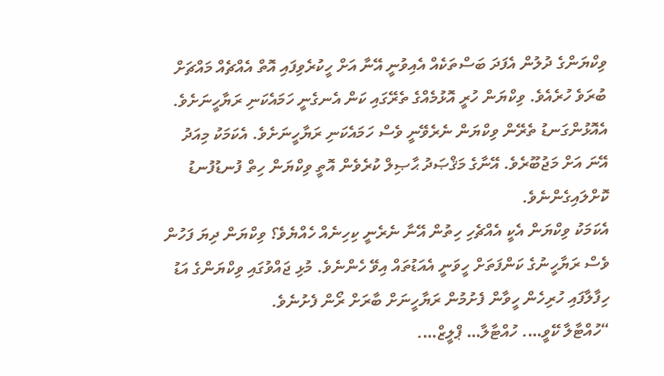ވިކްޔަންގެ ދުލުން އެފަދަ ބަސްތަކެއް އެއިވުނީ އޭނާ އަށް ހީކުރެވިފައި އޮތް އެއްޗެއް މައްޗަށް ބުރަވެ ހުރެއެވެ. ވިކްޔަން ހުރީ އޮޅުމެއްގެ ތެރޭގައި ކަން އެނގެނީ ހަމައެކަނި ރަޔާހީނަށެވެ. އެއޮޅުންގަނޑު ތެރޭން ވިކްޔަން ނެރެވޭނީ ވެސް ހަމައެކަނި ރަޔާހީނަށެވެ. އެކަމަކު މިއަދު އޭނަ އަށް މަޖުބޫރެވެ. އޭނާގެ މަޤްޞަދު ޙާޞިލް ކުރެވެން އޮތީ ވިކްޔަން ހިތް ފުނޑުފުނޑު ކޮށްލައިގެންނެވެ.
އެކަމަކު ވިކްޔަން އެކީ އެއްޗެހި ހިތުން އޭނާ ނެރެނީ ކިހިނެއް ހެއްޔެވެ؟ ވިކްޔަން ދިޔަ ފަހުން ވެސް ރަޔާހީނުގެ ކަންފަތަށް ހީވަނީ އެއަޑުތައް އިވޭ ހެންނެވެ. މުޅި ޖައްވުގައި ވިކްޔަންގެ އަޑު ހިފާލާފައި ހުރިހެން ހީވާން ފެށުމުން ރަޔާހީނަށް ބާރަށް ރޯން ފެށުނެވެ.
“ހުއްޓާލާ ކޭވީ…. ހުއްޓާލާ… ޕްލީޒް….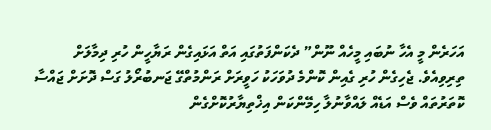އަހަރެން މީ އެހާ ނުބައި މީހެއް ނޫން” ދެކަންފަތުގައި އަތް އަޅައިގެން ރަޔާހީން ހުރި ދިމާލަށް ތިރިވިއެވެ. ޖެހިގެން ހުރި ގެއިން ކޮންމެ ދުވަހަކު ހަވީރަށް ރަންމުތްގޭ ޖަނބުރޯލު ގަސް ދޮށަށް ޖައްސާ ކޮތަރުތައް ވެސް އަޑެއް ލައްވާނުލާ ހިމޭންކަން އިޚްތިޔާރުކޮށްގެން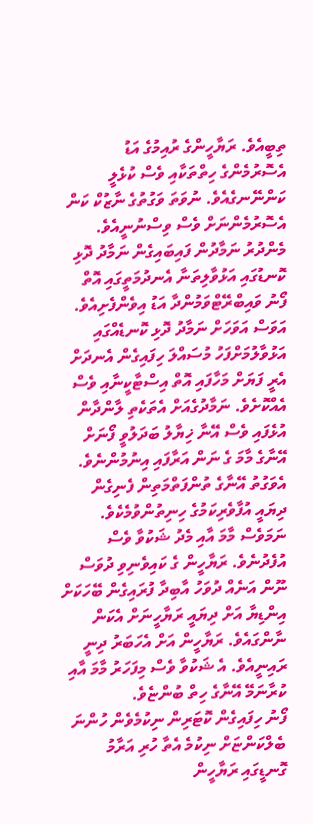ތިބީއެވެ. ރަޔާހީންގެ ރުއިމުގެ އަޑު އެސޮރުމެންގެ ހިތްތަކާއި ވެސް ކުޅެލީ ކަންނޭނގެއެވެ. ނުވަތަ ވަގުތުގެ ނާޒުކް ކަން އެސޮރުމެންނަށް ވެސް ވިސްނުނީއެވެ.
މެންދުރު ނަމާދުން ފައިބައިގެން ނަމާދު ދޮޅި ކޮނޑުގައި އަޅުވާލިތަނާ އެނދުމަތީގައި އޮތް ފޯނު ވައިބްރޭޓްވަމުންދާ އަޑު އިވެންފެށިއެވެ. އަވަސް އަވަހަށް ނަމާދު ދޮޅި ކޮނޑެއްގައި އަޅުވާލުމަށްފަހު މުސައްލަ ހިފައިގެން އެނދަށް އެރީ ފަޔަށް މަހާފައި އޮތް އިސްޓާކީނާއި ވެސް އެއްކޮށެވެ. ނަމާދުގެއަށް އެތަކެތި ލާންދާން އުޅެފައި ވެސް އޭނާ ޚިޔާލު ބަދަލުވީ ފޯނަށް އޭނާގެ މާމަ ގެ ނަން އަރާފައި އިނުމުންނެވެ. އެވަގުތު އޭނާގެ ތުންފަތްމަތިން ފެނިގެން ދިޔައީ އުފާވެރިކަމުގެ ހިނިތުންވުމެކެވެ. ނަމަވެސް މާމަ އާއި މެދު ޝަކުވާ ވެސް އުފެދުނެވެ. ރަޔާހީން ގެ ކައިވެނިވި ދުވަސް ނޫން އަނެއް ދުވަހު އާބިދާ ފުރައިގެން ބޭހަކަށް އިންޑިޔާ އަށް ދިޔައީ ރަޔާހީނަށް އެކަން ނާންގައެވެ. ރަޔާހީން އަށް އެހަބަރު ދިނީ ރައިނީއެވެ. އެ ޝަކުވާ ވެސް މިފަހަރު މާމަ އާއި ކުރާނަމޭ އޭނާގެ ހިތް ބުންޏެވެ.
ފޯނު ހިފައިގެން ކޮޓަރިން ނިކުމެވެން ހުންނަ ބެލްކަންޏަށް ނިކުމެ އެތާ ހުރި އަރާމު ގޮނޑީގައި ރަޔާހީން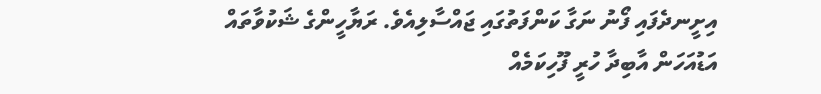އިށީނދެފައި ފޯނު ނަގާ ކަންފަތުގައި ޖައްސާލިއެވެ. ރަޔާހީންގެ ޝަކުވާތައް އަޑުއަހަން އާބިދާ ހުރީ ފޫހިކަމެއް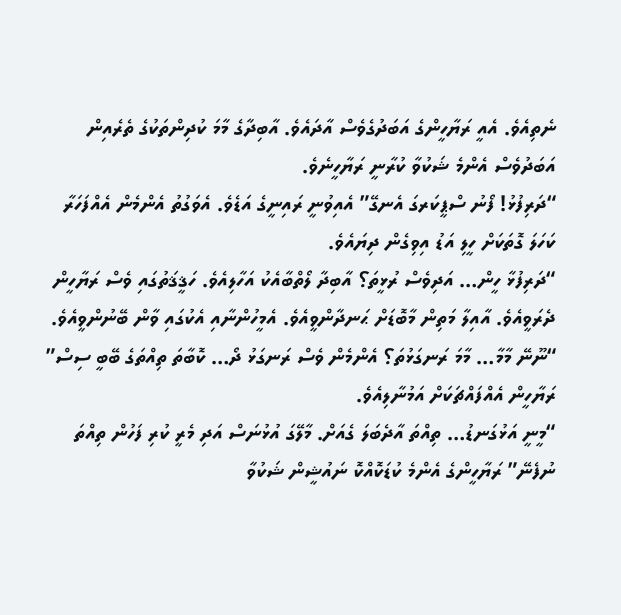ނެތިއެވެ. އެއީ ރަޔާހީންގެ އަބަދުގެވެސް އާދައެވެ. އާބިދާގެ މާމަ ކުދިންތަކުގެ ތެރެއިން އަބަދުވެސް އެންމެ ޝަކުވާ ކުރާނީ ރަޔާހީނެވެ.
“ދަރިފުޅު! ފޯނު ސްޕީކަރގަ އެނގޭ” އެއިވުނީ ރައިނީގެ އަޑެވެ. އެވަގުތު އެންމެން އެއްފަހަރާ ކަހަލަ ގޮތަކަށް ހީލި އަޑު އިވިގެން ދިޔައެވެ.
“ދަރިފުޅާ ހީން… އަދިވެސް ރުޅީތަ؟ އާބިދާ ލޯތްބާއެކު އަހާލިއެވެ. ހަޤީޤަތުގައި ވެސް ރަޔާހީން ދެރަވީއެވެ. އާއިލާ މަތިން މާބޮޑަށް ޙަނދާންވީއެވެ. އެމީހުންނާއި އެކުގައި ވާން ބޭނުންވީއެވެ.
“ނޫނޭ މާމާ… މާމަ ރަނގަޅުތަ؟ އެންމެން ވެސް ރަނގަޅު ދޯ… ކޮބާތަ ތިއްތަގެ ބޭބީ ސިސް” ރަޔާހީން އެއްފައްޗަކަށް އަމުނާލިއެވެ.
“މީނީ އަޅުގަނޑު… ތިއްތަ އާދެބަލަ ގެއަށް. މާލޭގަ އުޅުނަސް އަދި މެރީ ކުރި ފަހުން ތިއްތަ ނުފެނޭ” ރަޔާހީންގެ އެންމެ ކުޑަކޮއްކޮ ނައުޝީން ޝަކުވާ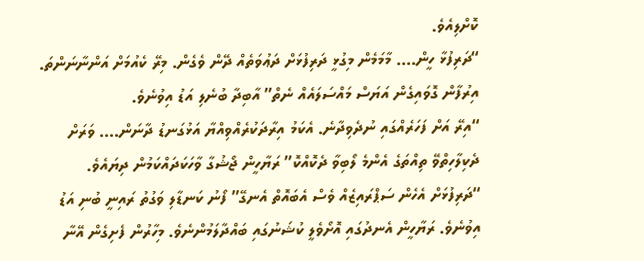ކޮށްލިއެވެ.
“ދަރިފުޅާ ހީން…. މާމަމެން މިގުޅީ ދަރިފުޅަށް ދަޢުވަތެއް ދޭން ވެގެން. މިރޭ ކެއުމަށް އަންނާނަންތަ. އިރުފާން ގޮވައިގެން އަޔަސް މައްސަލައެއް ނެތް” އާބިދާ ބުނެލި އަޑު އިވުނެވެ.
“އިރޭ އަށް ފަހަރެއްގައި ނުދެވިދާނެ. އެކަމު އިރާދަކުރެއްވިއްޔާ އަޅުގަނޑު ދާނަން…. ވަރަށް ދެކިލާހިތްވޭ ތިއްތަގެ އެންމެ ލޯބިވާ ދެކޮއްކޮ” ރަޔާހީން ޖޯޝުގާ ވާހަކަދައްކަމުން ދިޔައެވެ.
“ދަރިފުޅަށް އެހެން ސަޕްރައިޒެއް ވެސް އެބައޮތް އެނގޭ” ފޯނު ކަނޑާލި ވަގުތު ރައިނީ ބުނި އަޑު އިވުނެވެ. ރަޔާހީން އެނދުގައި އޮށޯވެލީ ކުޝަނުގައި ބައްދާލަމުންނެވެ. މިހާރުން ފެށިގެން އޭނާ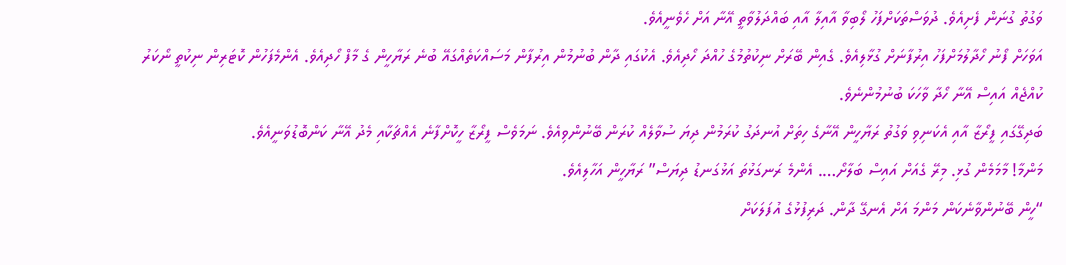ވަގުތު ގުނަން ފެށިއެވެ. ދުވަސްތަކަށްފަހު ލޯބިވާ އާއިލާ އާއި ބައްދަލުވާތީ އޭނާ އަށް ހެވެނީއެވެ.
އަވަހަށް ފޯނު ހޯދާލުމަށްފަހު އިރުފާނަށް ގުޅާލިއެވެ. ގެއިން ބޭރަށް ނިކުތުމުގެ ހުއްދަ ހޯދިއެވެ. އެކުގައި ދާން ބުނުމުން އިރުފާން މަސައްކަތެއްގައޭ ބުނެ ރަޔާހީން ގެ މާފް ހޯދިއެވެ. އެންމެފަހުން ކޮޓަރިން ނިކުތީ ނޯކަރު ކުއްޖެއް އައިސް އޭނާ ހޯދާ ވާހަކަ ބުނުމުންނެވެ.
ބަދިގޭގައި ފީރޯޒާ އާއި އެކަނިވި ވަގުތު ރަޔާހީން އޭނާގެ ހިތަށް އުނދަގު ކުރަމުން ދިޔަ ސުވާލެއް ކުރަން ބޭނުންވިއެވެ. ނަމަވެސް ފީރޯޒާ ހީކޮށްފާނެ އެއްޗަކާއި މެދު އޭނާ ކަންބޮޑުވަނީއެވެ.
މަންމާ! މާމަމެން ގުޅި. މިރޭ ގެއަށް އައިސް ބަލާށޯ…. އެންމެ ރަނގަޅުތަ އަޅުގަނޑު ދިޔަސް” ރަޔާހީން އަހާލިއެވެ.
“ހީން ބޭނުންވާނެކަން މަންމަ އަށް އެނގޭ ދާން. ދަރިފުޅުގެ އުފަލަކަށް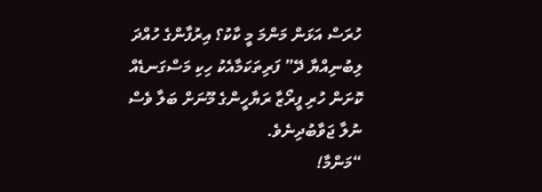ހުރަސް އަޅަން މަންމަ މީ ކާކު؟ އިރުފާންގެ ހުއްދަ ލިބުނިއްޔާ ދޭ” ފަރިތަކަމާއެކު ހިކި މަސްގަނޑެއް ކޮށަން ހުރި ފީރޯޒާ ރަޔާހީންގެ މޫނަށް ބަލާ ވެސް ނުލާ ޖަވާބުދިނެވެ.
“މަންމާ!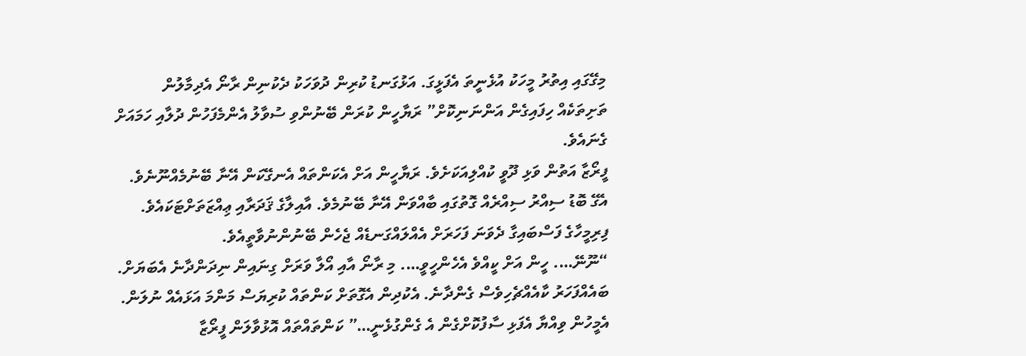މިގޭގައި އިތުރު މީހަކު އުޅެނީތަ އެފަޅީގަ. އަޅުގަނޑު ކުރިން ދުވަހަކު ދެކުނިން ރާނޯ އެދިމާލުން ތަށިތަކެއް ހިފައިގެން އަންނަނިކޮށް” ރަޔާހީން ކުރަން ބޭނުންވި ސުވާލު އެންމެފަހުން ދުލާއި ހަމައަށް ގެނައެވެ.
ފީރޯޒާ އަތުން ވަޅި ދޫވީ ކުއްލިއަކަށެވެ. ރަޔާހީން އަށް އެކަންތައް އެނގޭކަން އޭނާ ބޭނުމެއްނޫނެވެ. އެގޭ ބޮޑު ސިއްރު ސިއްރެއް ގޮތުގައި ބާއްވަން އޭނާ ބޭނުމެވެ. އާއިލާގެ ޤަދަރާއި ޢިއްޒަތަށްޓަކައެވެ. ފިރިމީހާގެ ފަސްބައިގާ ދެވަނަ ފަހަރަށް އެއްލައްގަނޑެއް ޖެހެން ބޭނުންނުވާތީއެވެ.
“ނޫނޭ…. ހީން އަށް ކީއްވެ އެހެންހީވީ…. މި ރާނޯ އާއި އޯލާ ވަރަށް ގިނައިން ނިދަންދާނެ އެބަޔަށް. ބައެއްފަހަރު ކާއެއްޗެހިވެސް ގެންދާނެ. އެކުދިން އެގޮތަށް ކަންތައް ކުރިޔަސް މަންމަ އަޅައެއް ނުލަން. އެމީހުން ވިއްޔާ އެފަޅި ސާފުކޮށްގެން އެ ގެންގުޅެނީ…” ކަންތައްތައް އޮޅުވާލަން ފީރޯޒާ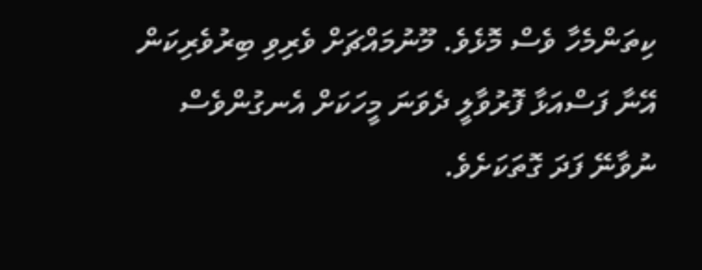ކިތަންމެހާ ވެސް މޮޅެވެ. މޫނުމައްޗަށް ވެރިވި ބިރުވެރިކަން އޭނާ ފަސްއަޅާ ފޮރުވާލީ ދެވަނަ މީހަކަށް އެނގުންވެސް ނުވާނޭ ފަދަ ގޮތަކަށެވެ.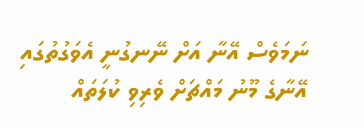ނަމަވެސް އޭނާ އަށް ނޭނގުނީ އެވަގުތުގައި އޭނާގެ މޫނު މައްޗަށް ވެރިވި ކުލަތައް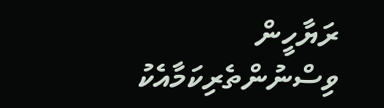ރަޔާހީން ވިސްނުންތެރިކަމާއެކު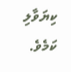ކިޔަވާލި ކަމެވެ.